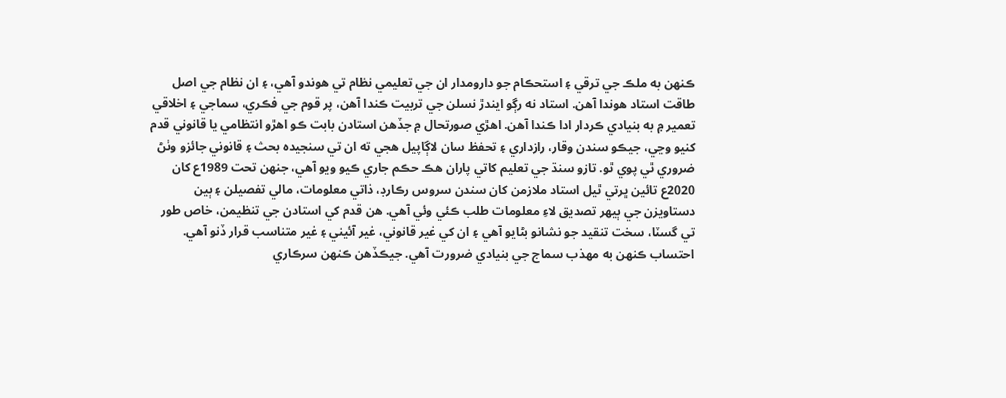ڪنهن به ملڪ جي ترقي ۽ استحڪام جو دارومدار ان جي تعليمي نظام تي هوندو آهي، ۽ ان نظام جي اصل طاقت استاد هوندا آهن. استاد نه رڳو ايندڙ نسلن جي تربيت ڪندا آهن، پر قوم جي فڪري، سماجي ۽ اخلاقي تعمير ۾ به بنيادي ڪردار ادا ڪندا آهن. اهڙي صورتحال ۾ جڏهن استادن بابت ڪو اهڙو انتظامي يا قانوني قدم کنيو وڃي، جيڪو سندن وقار، رازداري ۽ تحفظ سان لاڳاپيل هجي ته ان تي سنجيده بحث ۽ قانوني جائزو وٺڻ ضروري ٿي پوي ٿو. تازو سنڌ جي تعليم کاتي پاران هڪ حڪم جاري ڪيو ويو آهي، جنهن تحت 1989ع کان 2020ع تائين ڀرتي ٿيل استاد ملازمن کان سندن سروس رڪارڊ، ذاتي معلومات، مالي تفصيلن ۽ ٻين دستاويزن جي ٻيهر تصديق لاءِ معلومات طلب ڪئي وئي آهي. هن قدم کي استادن جي تنظيمن، خاص طور تي گسٽا، سخت تنقيد جو نشانو بڻايو آهي ۽ ان کي غير قانوني، غير آئيني ۽ غير متناسب قرار ڏنو آهي.
احتساب ڪنهن به مهذب سماج جي بنيادي ضرورت آهي. جيڪڏهن ڪنهن سرڪاري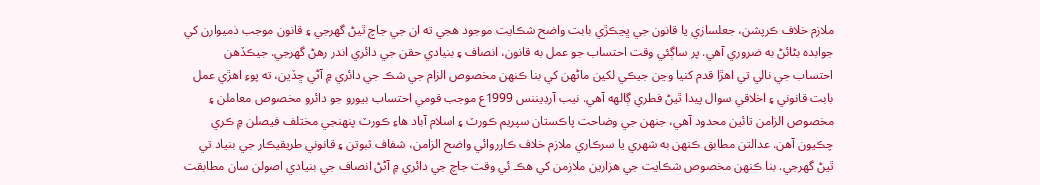ملازم خلاف ڪرپشن، جعلسازي يا قانون جي ڀڃڪڙي بابت واضح شڪايت موجود هجي ته ان جي جاچ ٿيڻ گهرجي ۽ قانون موجب ذميوارن کي جوابده بڻائڻ به ضروري آهي. پر ساڳئي وقت احتساب جو عمل به قانون، انصاف ۽ بنيادي حقن جي دائري اندر رهڻ گهرجي. جيڪڏهن احتساب جي نالي تي اهڙا قدم کنيا وڃن جيڪي لکين ماڻهن کي بنا ڪنهن مخصوص الزام جي شڪ جي دائري ۾ آڻي ڇڏين، ته پوءِ اهڙي عمل بابت قانوني ۽ اخلاقي سوال پيدا ٿيڻ فطري ڳالهه آهي. نيب آرڊيننس 1999ع موجب قومي احتساب بيورو جو دائرو مخصوص معاملن ۽ مخصوص الزامن تائين محدود آهي، جنهن جي وضاحت پاڪستان سپريم ڪورٽ ۽ اسلام آباد هاءِ ڪورٽ پنهنجي مختلف فيصلن ۾ ڪري چڪيون آهن. عدالتن مطابق ڪنهن به شهري يا سرڪاري ملازم خلاف ڪارروائي واضح الزامن، شفاف ثبوتن ۽ قانوني طريقيڪار جي بنياد تي ٿيڻ گهرجي. بنا ڪنهن مخصوص شڪايت جي هزارين ملازمن کي هڪ ئي وقت جاچ جي دائري ۾ آڻڻ انصاف جي بنيادي اصولن سان مطابقت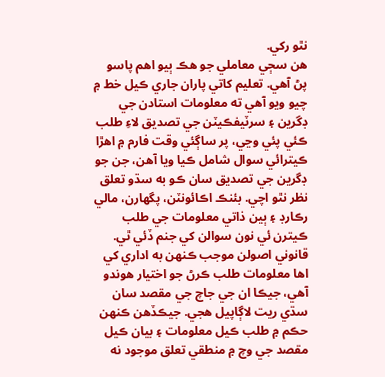نٿو رکي.
هن سڄي معاملي جو هڪ ٻيو اهم پاسو پڻ آهي. تعليم کاتي پاران جاري ڪيل خط ۾ چيو ويو آهي ته معلومات استادن جي ڊگرين ۽ سرٽيفڪيٽن جي تصديق لاءِ طلب ڪئي پئي وڃي، پر ساڳئي وقت فارم ۾ اهڙا ڪيترائي سوال شامل ڪيا ويا آهن، جن جو ڊگرين جي تصديق سان ڪو به سڌو تعلق نظر نٿو اچي. بئنڪ اڪائونٽن، پگهارن، مالي رڪارڊ ۽ ٻين ذاتي معلومات جي طلب ڪيترن ئي نون سوالن کي جنم ڏئي ٿي. قانوني اصولن موجب ڪنهن به اداري کي اها معلومات طلب ڪرڻ جو اختيار هوندو آهي، جيڪا ان جي جاچ جي مقصد سان سڌي ريت لاڳاپيل هجي. جيڪڏهن ڪنهن حڪم ۾ طلب ڪيل معلومات ۽ بيان ڪيل مقصد جي وچ ۾ منطقي تعلق موجود نه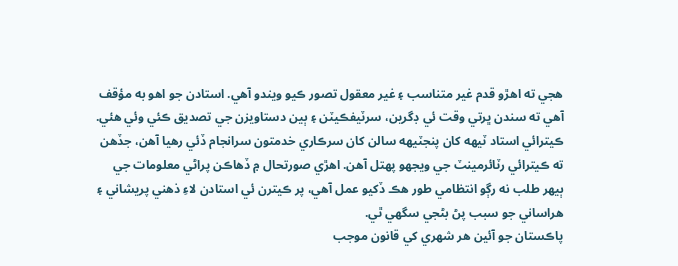هجي ته اهڙو قدم غير متناسب ۽ غير معقول تصور ڪيو ويندو آهي. استادن جو اهو به مؤقف آهي ته سندن ڀرتي وقت ئي ڊگرين، سرٽيفڪيٽن ۽ ٻين دستاويزن جي تصديق ڪئي وئي هئي. ڪيترائي استاد ٽيهه کان پنجٽيهه سالن کان سرڪاري خدمتون سرانجام ڏئي رهيا آهن، جڏهن ته ڪيترائي رٽائرمينٽ جي ويجهو پهتل آهن. اهڙي صورتحال ۾ ڏهاڪن پراڻي معلومات جي ٻيهر طلب نه رڳو انتظامي طور هڪ ڏکيو عمل آهي، پر ڪيترن ئي استادن لاءِ ذهني پريشاني ۽ هراساني جو سبب پڻ بڻجي سگهي ٿي.
پاڪستان جو آئين هر شهري کي قانون موجب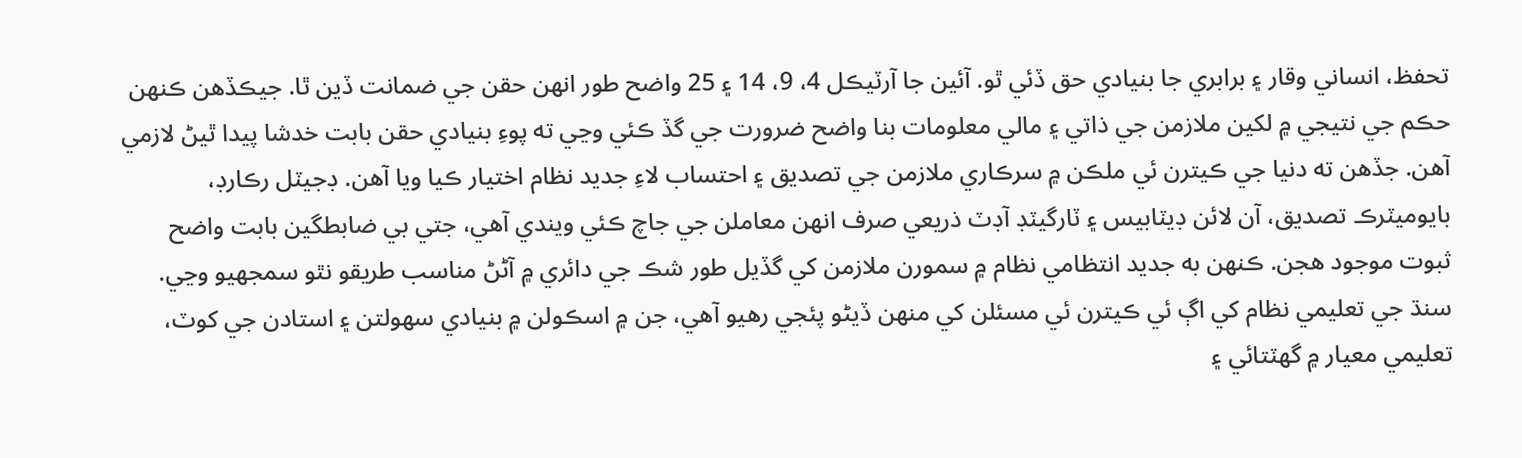تحفظ، انساني وقار ۽ برابري جا بنيادي حق ڏئي ٿو. آئين جا آرٽيڪل 4، 9، 14 ۽ 25 واضح طور انهن حقن جي ضمانت ڏين ٿا. جيڪڏهن ڪنهن حڪم جي نتيجي ۾ لکين ملازمن جي ذاتي ۽ مالي معلومات بنا واضح ضرورت جي گڏ ڪئي وڃي ته پوءِ بنيادي حقن بابت خدشا پيدا ٿيڻ لازمي آهن. جڏهن ته دنيا جي ڪيترن ئي ملڪن ۾ سرڪاري ملازمن جي تصديق ۽ احتساب لاءِ جديد نظام اختيار ڪيا ويا آهن. ڊجيٽل رڪارڊ، بايوميٽرڪ تصديق، آن لائن ڊيٽابيس ۽ ٽارگيٽڊ آڊٽ ذريعي صرف انهن معاملن جي جاچ ڪئي ويندي آهي، جتي بي ضابطگين بابت واضح ثبوت موجود هجن. ڪنهن به جديد انتظامي نظام ۾ سمورن ملازمن کي گڏيل طور شڪ جي دائري ۾ آڻڻ مناسب طريقو نٿو سمجهيو وڃي.
سنڌ جي تعليمي نظام کي اڳ ئي ڪيترن ئي مسئلن کي منهن ڏيڻو پئجي رهيو آهي، جن ۾ اسڪولن ۾ بنيادي سهولتن ۽ استادن جي کوٽ، تعليمي معيار ۾ گهٽتائي ۽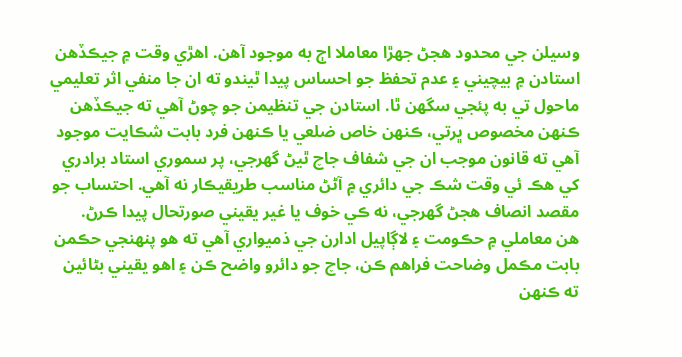وسيلن جي محدود هجڻ جهڙا معاملا اڄ به موجود آهن. اهڙي وقت ۾ جيڪڏهن استادن ۾ بيچيني ۽ عدم تحفظ جو احساس پيدا ٿيندو ته ان جا منفي اثر تعليمي ماحول تي به پئجي سگهن ٿا. استادن جي تنظيمن جو چوڻ آهي ته جيڪڏهن ڪنهن مخصوص ڀرتي، ڪنهن خاص ضلعي يا ڪنهن فرد بابت شڪايت موجود آهي ته قانون موجب ان جي شفاف جاچ ٿيڻ گهرجي، پر سموري استاد برادري کي هڪ ئي وقت شڪ جي دائري ۾ آڻڻ مناسب طريقيڪار نه آهي. احتساب جو مقصد انصاف هجڻ گهرجي، نه ڪي خوف يا غير يقيني صورتحال پيدا ڪرڻ.
هن معاملي ۾ حڪومت ۽ لاڳاپيل ادارن جي ذميواري آهي ته هو پنهنجي حڪمن بابت مڪمل وضاحت فراهم ڪن، جاچ جو دائرو واضح ڪن ۽ اهو يقيني بڻائين ته ڪنهن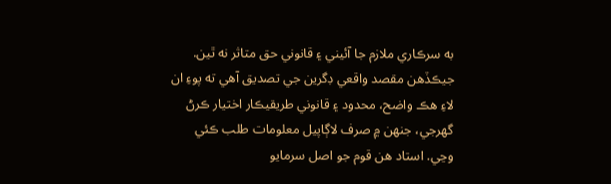به سرڪاري ملازم جا آئيني ۽ قانوني حق متاثر نه ٿين. جيڪڏهن مقصد واقعي ڊگرين جي تصديق آهي ته پوءِ ان لاءِ هڪ واضح، محدود ۽ قانوني طريقيڪار اختيار ڪرڻ گهرجي، جنهن ۾ صرف لاڳاپيل معلومات طلب ڪئي وڃي. استاد هن قوم جو اصل سرمايو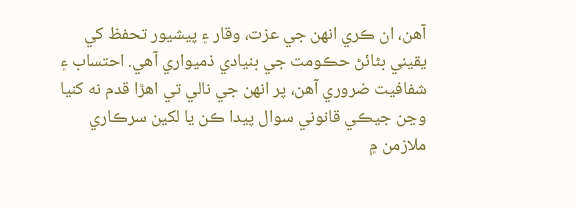آهن، ان ڪري انهن جي عزت، وقار ۽ پيشيور تحفظ کي يقيني بڻائڻ حڪومت جي بنيادي ذميواري آهي. احتساب ۽ شفافيت ضروري آهن، پر انهن جي نالي تي اهڙا قدم نه کنيا وڃن جيڪي قانوني سوال پيدا ڪن يا لکين سرڪاري ملازمن ۾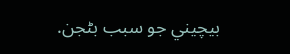بيچيني جو سبب بڻجن.